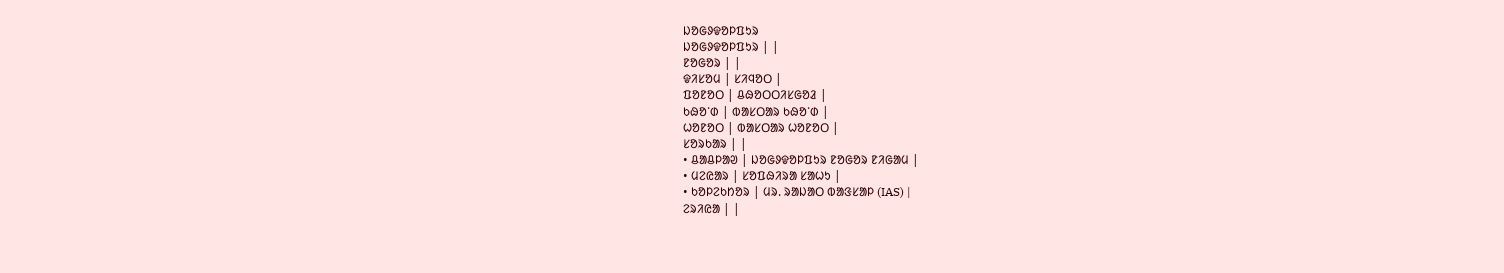ᱡᱚᱜᱽᱫᱚᱞᱯᱩᱨ
ᱡᱚᱜᱽᱫᱚᱞᱯᱩᱨ | |
ᱱᱚᱜᱚᱨ | |
ᱫᱤᱥᱚᱢ | ᱥᱤᱧᱚᱛ |
ᱯᱚᱱᱚᱛ | ᱪᱷᱚᱛᱛᱤᱥᱜᱚᱲ |
ᱠᱷᱚᱸᱰ | ᱵᱟᱥᱛᱟᱨ ᱠᱷᱚᱸᱰ |
ᱦᱚᱱᱚᱛ | ᱵᱟᱥᱛᱟᱨ ᱦᱚᱱᱚᱛ |
ᱥᱚᱨᱠᱟᱨ | |
• ᱪᱟᱪᱞᱟᱣ | ᱡᱚᱜᱽᱫᱚᱞᱯᱩᱨ ᱱᱚᱜᱚᱨ ᱱᱤᱜᱟᱢ |
• ᱢᱮᱭᱟᱨ | ᱥᱚᱯᱷᱤᱨᱟ ᱥᱟᱦᱩ |
• ᱠᱚᱞᱮᱠᱴᱚᱨ | ᱢᱨ. ᱨᱟᱡᱟᱛ ᱵᱟᱝᱥᱟᱞ (IAS) |
ᱮᱨᱤᱭᱟ | |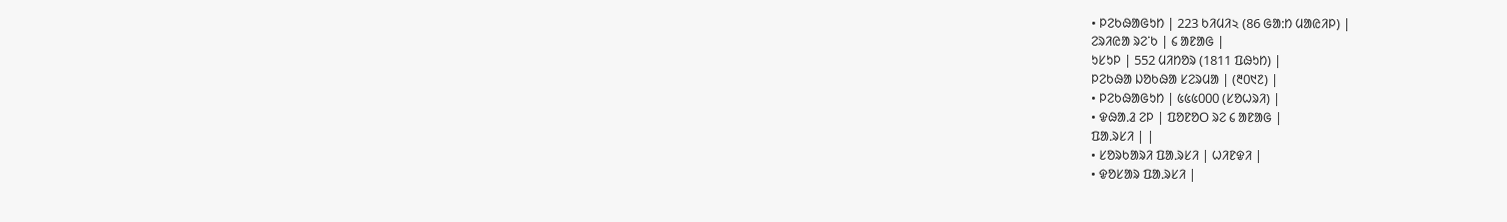• ᱞᱮᱠᱷᱟᱜᱩᱴ | 223 ᱠᱤᱢᱤ২ (86 ᱜᱟᱺᱴ ᱢᱟᱭᱤᱞ) |
ᱮᱨᱤᱭᱟ ᱨᱮᱸᱠ | ᱔ ᱟᱱᱟᱜ |
ᱩᱥᱩᱞ | 552 ᱢᱤᱴᱚᱨ (1811 ᱯᱷᱩᱴ) |
ᱞᱮᱠᱷᱟ ᱡᱚᱠᱷᱟ ᱥᱮᱨᱢᱟ | (᱓᱐᱑᱗) |
• ᱞᱮᱠᱷᱟᱜᱩᱴ | ᱕᱕᱕᱐᱐᱐ (ᱥᱚᱦᱨᱤ) |
• ᱫᱷᱟᱹᱲ ᱮᱞ | ᱯᱚᱱᱚᱛ ᱨᱮ ᱔ ᱟᱱᱟᱜ |
ᱯᱟᱹᱨᱥᱤ | |
• ᱥᱚᱨᱠᱟᱨᱤ ᱯᱟᱹᱨᱥᱤ | ᱦᱤᱱᱫᱤ |
• ᱫᱚᱥᱟᱨ ᱯᱟᱹᱨᱥᱤ |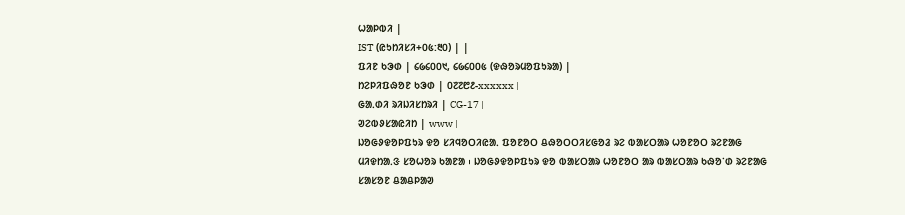ᱦᱟᱞᱵᱤ |
IST (ᱭᱩᱴᱤᱥᱤ+᱐᱕:᱓᱐) | |
ᱯᱤᱱ ᱠᱳᱰ | ᱔᱙᱔᱐᱐᱑, ᱔᱙᱔᱐᱐᱕ (ᱫᱷᱚᱨᱢᱚᱯᱩᱨᱟ) |
ᱴᱮᱞᱤᱯᱷᱚᱱ ᱠᱳᱰ | ᱐᱗᱗᱘᱒-xxxxxx |
ᱜᱟᱹᱰᱤ ᱨᱤᱡᱤᱥᱴᱨᱤ | CG-17 |
ᱣᱮᱵᱽᱥᱟᱭᱤᱴ | www |
ᱡᱚᱜᱽᱫᱚᱞᱯᱩᱨ ᱫᱚ ᱥᱤᱧᱚᱛᱤᱭᱟᱹ ᱯᱚᱱᱚᱛ ᱪᱷᱚᱛᱛᱤᱥᱜᱚᱲ ᱨᱮ ᱵᱟᱥᱛᱟᱨ ᱦᱚᱱᱚᱛ ᱨᱮᱱᱟᱜ ᱢᱤᱫᱴᱟᱹᱝ ᱥᱚᱦᱚᱨ ᱠᱟᱱᱟ ᱾ ᱡᱚᱜᱽᱫᱚᱞᱯᱩᱨ ᱫᱚ ᱵᱟᱥᱛᱟᱨ ᱦᱚᱱᱚᱛ ᱟᱨ ᱵᱟᱥᱛᱟᱨ ᱠᱷᱚᱸᱰ ᱨᱮᱱᱟᱜ ᱥᱟᱥᱚᱱ ᱪᱟᱪᱞᱟᱣ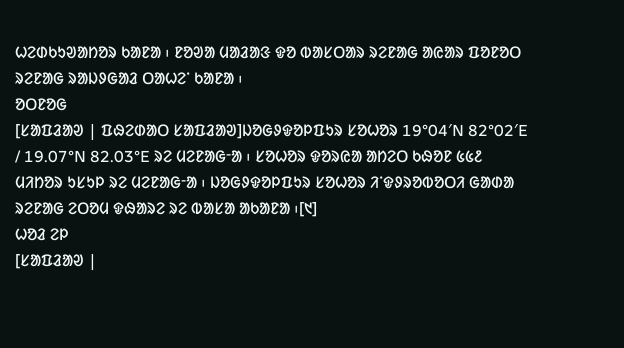ᱦᱮᱰᱠᱩᱣᱟᱴᱚᱨ ᱠᱟᱱᱟ ᱾ ᱱᱚᱣᱟ ᱢᱟᱲᱟᱝ ᱫᱚ ᱵᱟᱥᱛᱟᱨ ᱨᱮᱱᱟᱜ ᱟᱭᱟᱨ ᱯᱚᱱᱚᱛ ᱨᱮᱱᱟᱜ ᱨᱟᱡᱽᱜᱟᱲ ᱛᱟᱦᱮᱸ ᱠᱟᱱᱟ ᱾
ᱚᱛᱱᱚᱜ
[ᱥᱟᱯᱲᱟᱣ | ᱯᱷᱮᱰᱟᱛ ᱥᱟᱯᱲᱟᱣ]ᱡᱚᱜᱽᱫᱚᱞᱯᱩᱨ ᱥᱚᱦᱚᱨ 19°04′N 82°02′E / 19.07°N 82.03°E ᱨᱮ ᱢᱮᱱᱟᱜᱼᱟ ᱾ ᱥᱚᱦᱚᱨ ᱫᱚᱨᱭᱟ ᱟᱴᱮᱛ ᱠᱷᱚᱱ ᱕᱕᱒ ᱢᱤᱴᱚᱨ ᱩᱥᱩᱞ ᱨᱮ ᱢᱮᱱᱟᱜᱼᱟ ᱾ ᱡᱚᱜᱽᱫᱚᱞᱯᱩᱨ ᱥᱚᱦᱚᱨ ᱤᱸᱫᱽᱨᱚᱵᱚᱛᱤ ᱜᱟᱰᱟ ᱨᱮᱱᱟᱜ ᱮᱛᱚᱢ ᱫᱷᱟᱨᱮ ᱨᱮ ᱵᱟᱥᱟ ᱟᱠᱟᱱᱟ ᱾[᱑]
ᱦᱚᱲ ᱮᱞ
[ᱥᱟᱯᱲᱟᱣ |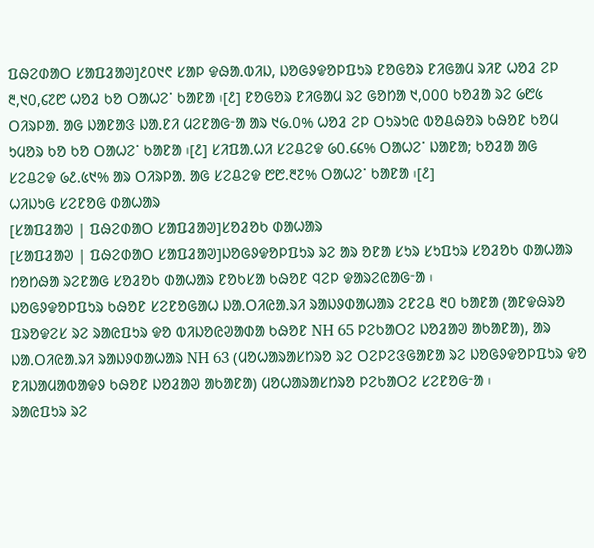ᱯᱷᱮᱰᱟᱛ ᱥᱟᱯᱲᱟᱣ]᱒᱐᱑᱖ ᱥᱟᱞ ᱫᱷᱟᱹᱵᱤᱡ, ᱡᱚᱜᱽᱫᱚᱞᱯᱩᱨ ᱱᱚᱜᱚᱨ ᱱᱤᱜᱟᱢ ᱨᱤᱱ ᱦᱚᱲ ᱮᱞ ᱓,᱑᱐,᱔᱗᱘ ᱦᱚᱲ ᱠᱚ ᱛᱟᱦᱮᱸ ᱠᱟᱱᱟ ᱾[᱒] ᱱᱚᱜᱚᱨ ᱱᱤᱜᱟᱢ ᱨᱮ ᱜᱚᱴᱟ ᱑,᱐᱐᱐ ᱠᱚᱲᱟ ᱨᱮ ᱙᱘᱕ ᱛᱤᱨᱞᱟᱹ ᱟᱜ ᱡᱟᱱᱟᱝ ᱡᱟᱹᱱᱤ ᱢᱮᱱᱟᱜᱼᱟ ᱟᱨ ᱑᱙.᱐% ᱦᱚᱲ ᱮᱞ ᱛᱩᱨᱩᱭ ᱵᱚᱪᱷᱚᱨ ᱠᱷᱚᱱ ᱠᱚᱢ ᱩᱢᱚᱨ ᱠᱚ ᱠᱚ ᱛᱟᱦᱮᱸ ᱠᱟᱱᱟ ᱾[᱒] ᱥᱤᱯᱟᱹᱦᱤ ᱥᱮᱪᱮᱫ ᱙᱐.᱔᱔% ᱛᱟᱦᱮᱸ ᱡᱟᱱᱟ; ᱠᱚᱲᱟ ᱟᱜ ᱥᱮᱪᱮᱫ ᱙᱒.᱕᱑% ᱟᱨ ᱛᱤᱨᱞᱟᱹ ᱟᱜ ᱥᱮᱪᱮᱫ ᱘᱘.᱓᱗% ᱛᱟᱦᱮᱸ ᱠᱟᱱᱟ ᱾[᱒]
ᱦᱤᱡᱩᱜ ᱥᱮᱱᱚᱜ ᱰᱟᱦᱟᱨ
[ᱥᱟᱯᱲᱟᱣ | ᱯᱷᱮᱰᱟᱛ ᱥᱟᱯᱲᱟᱣ]ᱥᱚᱲᱚᱠ ᱰᱟᱦᱟᱨ
[ᱥᱟᱯᱲᱟᱣ | ᱯᱷᱮᱰᱟᱛ ᱥᱟᱯᱲᱟᱣ]ᱡᱚᱜᱽᱫᱚᱞᱯᱩᱨ ᱨᱮ ᱟᱨ ᱚᱱᱟ ᱥᱩᱨ ᱥᱩᱯᱩᱨ ᱥᱚᱲᱚᱠ ᱰᱟᱦᱟᱨ ᱴᱚᱴᱷᱟ ᱨᱮᱱᱟᱜ ᱥᱚᱲᱚᱠ ᱰᱟᱦᱟᱨ ᱱᱚᱠᱥᱟ ᱠᱷᱚᱱ ᱧᱮᱞ ᱫᱟᱨᱮᱭᱟᱜᱼᱟ ᱾
ᱡᱚᱜᱽᱫᱚᱞᱯᱩᱨ ᱠᱷᱚᱱ ᱥᱮᱱᱚᱜᱟᱦ ᱡᱟᱹᱛᱤᱭᱟᱹᱨᱤ ᱨᱟᱡᱽᱰᱟᱦᱟᱨ ᱮᱱᱮᱪ ᱓᱐ ᱠᱟᱱᱟ (ᱟᱱᱫᱷᱨᱚ ᱯᱨᱚᱫᱮᱥ ᱨᱮ ᱨᱟᱭᱯᱩᱨ ᱫᱚ ᱵᱤᱡᱚᱭᱣᱟᱰᱟ ᱠᱷᱚᱱ NH 65 ᱞᱮᱠᱟᱛᱮ ᱡᱚᱲᱟᱣ ᱟᱠᱟᱱᱟ), ᱟᱨ ᱡᱟᱹᱛᱤᱭᱟᱹᱨᱤ ᱨᱟᱡᱽᱰᱟᱦᱟᱨ NH 63 (ᱢᱚᱦᱟᱨᱟᱥᱴᱨᱚ ᱨᱮ ᱛᱮᱞᱮᱝᱜᱟᱱᱟ ᱨᱮ ᱡᱚᱜᱽᱫᱚᱞᱯᱩᱨ ᱫᱚ ᱱᱤᱡᱟᱢᱟᱵᱟᱫᱽ ᱠᱷᱚᱱ ᱡᱚᱲᱟᱣ ᱟᱠᱟᱱᱟ) ᱢᱚᱦᱟᱨᱟᱥᱴᱨᱚ ᱞᱮᱠᱟᱛᱮ ᱥᱮᱱᱚᱜᱼᱟ ᱾
ᱨᱟᱭᱯᱩᱨ ᱨᱮ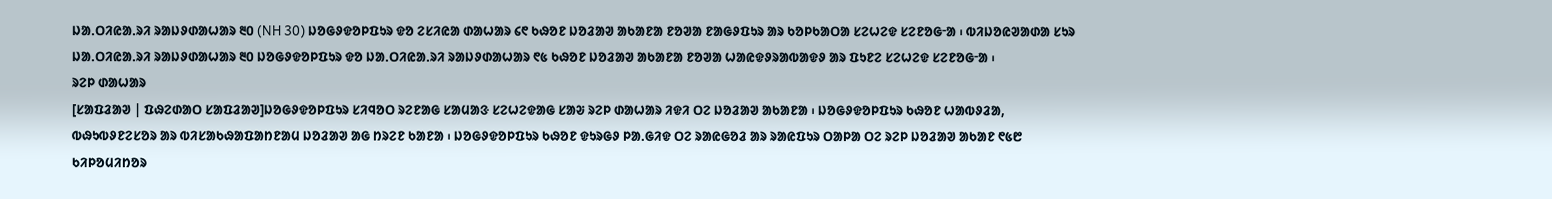ᱡᱟᱹᱛᱤᱭᱟᱹᱨᱤ ᱨᱟᱡᱽᱰᱟᱦᱟᱨ ᱓᱐ (NH 30) ᱡᱚᱜᱽᱫᱚᱞᱯᱩᱨ ᱫᱚ ᱮᱥᱤᱭᱟ ᱰᱟᱦᱟᱨ ᱔᱖ ᱠᱷᱚᱱ ᱡᱚᱲᱟᱣ ᱟᱠᱟᱱᱟ ᱱᱚᱣᱟ ᱱᱟᱜᱽᱯᱩᱨ ᱟᱨ ᱠᱚᱞᱠᱟᱛᱟ ᱥᱮᱦᱮᱫ ᱥᱮᱱᱚᱜᱼᱟ ᱾ ᱵᱤᱡᱚᱭᱣᱟᱰᱟ ᱥᱩᱨ ᱡᱟᱹᱛᱤᱭᱟᱹᱨᱤ ᱨᱟᱡᱽᱰᱟᱦᱟᱨ ᱓᱐ ᱡᱚᱜᱽᱫᱚᱞᱯᱩᱨ ᱫᱚ ᱡᱟᱹᱛᱤᱭᱟᱹᱨᱤ ᱨᱟᱡᱽᱰᱟᱦᱟᱨ ᱖᱕ ᱠᱷᱚᱱ ᱡᱚᱲᱟᱣ ᱟᱠᱟᱱᱟ ᱱᱚᱣᱟ ᱦᱟᱭᱫᱽᱨᱟᱵᱟᱫᱽ ᱟᱨ ᱯᱩᱱᱮ ᱥᱮᱦᱮᱫ ᱥᱮᱱᱚᱜᱼᱟ ᱾
ᱨᱮᱞ ᱰᱟᱦᱟᱨ
[ᱥᱟᱯᱲᱟᱣ | ᱯᱷᱮᱰᱟᱛ ᱥᱟᱯᱲᱟᱣ]ᱡᱚᱜᱽᱫᱚᱞᱯᱩᱨ ᱥᱤᱧᱚᱛ ᱨᱮᱱᱟᱜ ᱥᱟᱢᱟᱝ ᱥᱮᱦᱮᱫᱟᱜ ᱥᱟᱶ ᱨᱮᱞ ᱰᱟᱦᱟᱨ ᱤᱫᱤ ᱛᱮ ᱡᱚᱲᱟᱣ ᱟᱠᱟᱱᱟ ᱾ ᱡᱚᱜᱽᱫᱚᱞᱯᱩᱨ ᱠᱷᱚᱱ ᱦᱟᱵᱽᱲᱟ, ᱵᱷᱩᱵᱽᱱᱮᱥᱚᱨ ᱟᱨ ᱵᱤᱥᱟᱠᱷᱟᱯᱟᱴᱱᱟᱢ ᱡᱚᱲᱟᱣ ᱟᱜ ᱴᱨᱮᱱ ᱠᱟᱱᱟ ᱾ ᱡᱚᱜᱽᱫᱚᱞᱯᱩᱨ ᱠᱷᱚᱱ ᱫᱩᱨᱜᱽ ᱞᱟᱹᱜᱤᱫ ᱛᱮ ᱨᱟᱭᱜᱚᱲ ᱟᱨ ᱨᱟᱭᱯᱩᱨ ᱛᱟᱞᱟ ᱛᱮ ᱨᱮᱞ ᱡᱚᱲᱟᱣ ᱟᱠᱟᱱ ᱖᱕᱘ ᱠᱤᱞᱚᱢᱤᱴᱚᱨ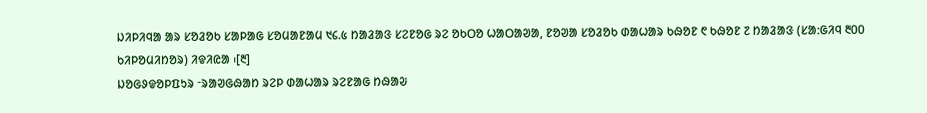ᱡᱤᱞᱤᱧᱟ ᱟᱨ ᱥᱚᱲᱚᱠ ᱥᱟᱞᱟᱜ ᱥᱚᱢᱟᱱᱟᱢ ᱑᱔.᱕ ᱴᱟᱲᱟᱝ ᱥᱮᱱᱚᱜ ᱨᱮ ᱚᱠᱛᱚ ᱦᱟᱛᱟᱣᱟ, ᱱᱚᱣᱟ ᱥᱚᱲᱚᱠ ᱰᱟᱦᱟᱨ ᱠᱷᱚᱱ ᱖ ᱠᱷᱚᱱ ᱗ ᱴᱟᱲᱟᱝ (ᱥᱟᱺᱜᱤᱧ ᱓᱐᱐ ᱠᱤᱞᱚᱢᱤᱴᱚᱨ) ᱤᱫᱤᱭᱟ ᱾[᱓]
ᱡᱚᱜᱽᱫᱚᱞᱯᱩᱨ ᱼᱨᱟᱣᱜᱷᱟᱴ ᱨᱮᱞ ᱰᱟᱦᱟᱨ ᱨᱮᱱᱟᱜ ᱴᱷᱟᱶ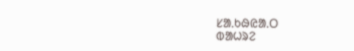ᱥᱟᱹᱠᱷᱭᱟᱹᱛ
ᱵᱟᱦᱨᱮ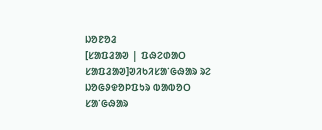ᱡᱚᱱᱚᱲ
[ᱥᱟᱯᱲᱟᱣ | ᱯᱷᱮᱰᱟᱛ ᱥᱟᱯᱲᱟᱣ]ᱣᱤᱠᱤᱥᱟᱸᱜᱷᱟᱨ ᱨᱮ ᱡᱚᱜᱽᱫᱚᱞᱯᱩᱨ ᱵᱟᱵᱚᱛ ᱥᱟᱸᱜᱷᱟᱨ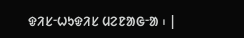ᱫᱤᱥᱼᱦᱩᱫᱤᱥ ᱢᱮᱱᱟᱜᱼᱟ ᱾ |